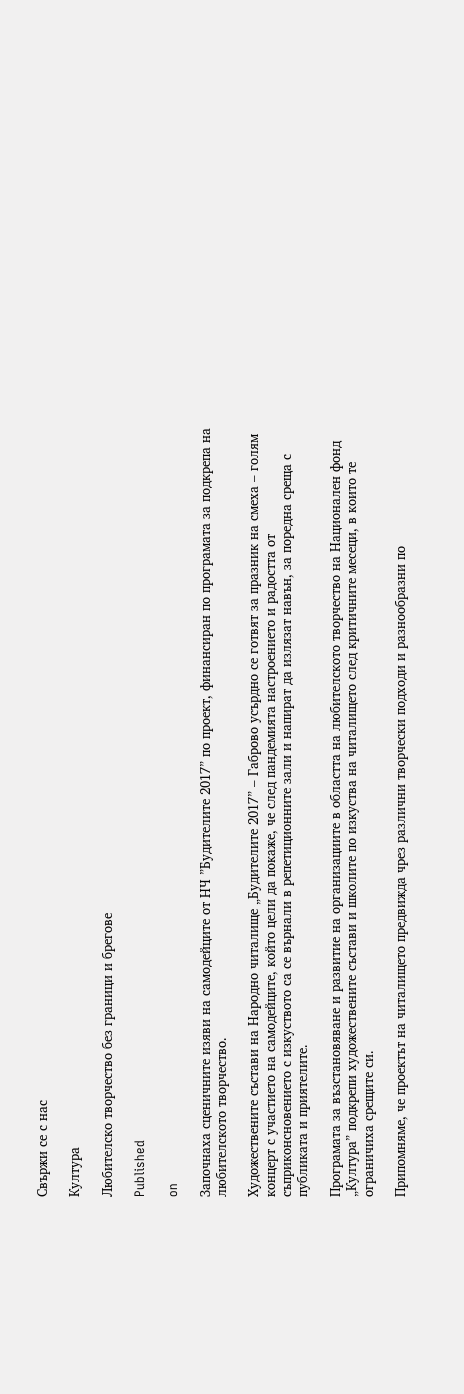Свържи се с нас

Култура

Любителско творчество без граници и брегове

Published

on

Започнаха сценичните изяви на самодейците от НЧ ”Будителите 2017” по проект, финансиран по програмата за подкрепа на любителското творчество.

Художествените състави на Народно читалище „Будителите 2017” – Габрово усърдно се готвят за празник на смеха – голям концерт с участието на самодейците, който цели да покаже, че след пандемията настроението и радостта от съприконсновението с изкуството са се върнали в репетиционните зали и напират да излязат навън, за поредна среща с публиката и приятелите.

Програмата за възстановяване и развитие на организациите в областта на любителското творчество на Национален фонд „Култура” подкрепи художествените състави и школите по изкуства на читалището след критичните месеци, в които те ограничиха срещите си.

Припомняме, че проектът на читалището предвижда чрез различни творчески подходи и разнообразни по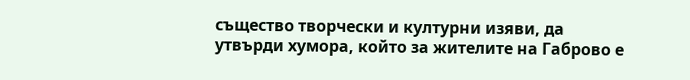същество творчески и културни изяви, да утвърди хумора, който за жителите на Габрово е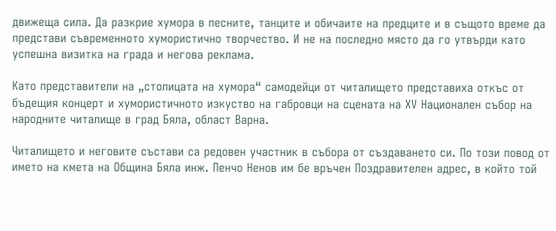движеща сила. Да разкрие хумора в песните, танците и обичаите на предците и в същото време да представи съвременното хумористично творчество. И не на последно място да го утвърди като успешна визитка на града и негова реклама.

Като представители на „столицата на хумора“ самодейци от читалището представиха откъс от бъдещия концерт и хумористичното изкуство на габровци на сцената на ХV Национален събор на народните читалище в град Бяла, област Варна.

Читалището и неговите състави са редовен участник в събора от създаването си. По този повод от името на кмета на Община Бяла инж. Пенчо Ненов им бе връчен Поздравителен адрес, в който той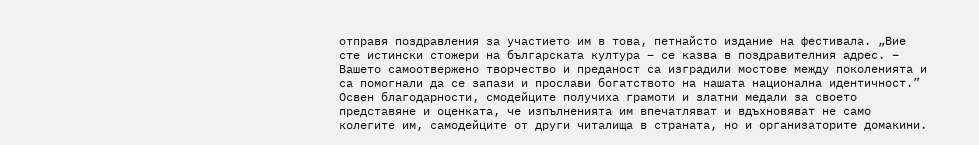отправя поздравления за участието им в това, петнайсто издание на фестивала. „Вие сте истински стожери на българската култура – се казва в поздравителния адрес. – Вашето самоотвержено творчество и преданост са изградили мостове между поколенията и са помогнали да се запази и прослави богатството на нашата национална идентичност.” Освен благодарности, смодейците получиха грамоти и златни медали за своето представяне и оценката, че изпълненията им впечатляват и вдъхновяват не само колегите им, самодейците от други читалища в страната, но и организаторите домакини.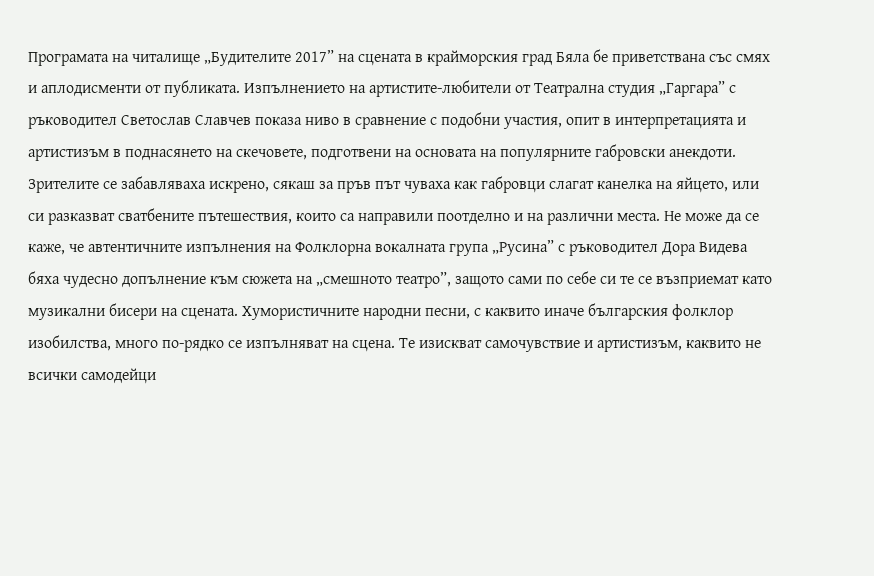Програмата на читалище „Будителите 2017” на сцената в крайморския град Бяла бе приветствана със смях и аплодисменти от публиката. Изпълнението на артистите-любители от Театрална студия „Гаргара” с ръководител Светослав Славчев показа ниво в сравнение с подобни участия, опит в интерпретацията и артистизъм в поднасянето на скечовете, подготвени на основата на популярните габровски анекдоти. Зрителите се забавляваха искрено, сякаш за пръв път чуваха как габровци слагат канелка на яйцето, или си разказват сватбените пътешествия, които са направили поотделно и на различни места. Не може да се каже, че автентичните изпълнения на Фолклорна вокалната група „Русина” с ръководител Дора Видева бяха чудесно допълнение към сюжета на „смешното театро”, защото сами по себе си те се възприемат като музикални бисери на сцената. Хумористичните народни песни, с каквито иначе българския фолклор изобилства, много по-рядко се изпълняват на сцена. Те изискват самочувствие и артистизъм, каквито не всички самодейци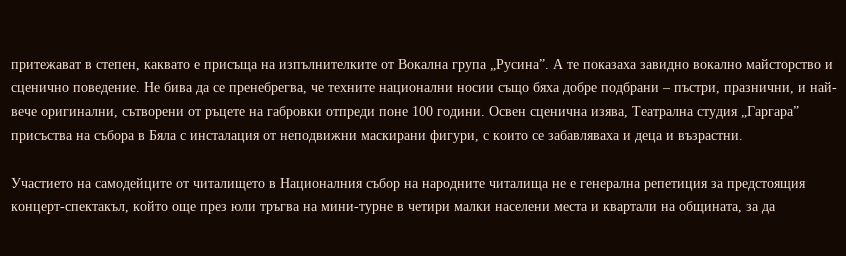притежават в степен, каквато е присъща на изпълнителките от Вокална група „Русина”. А те показаха завидно вокално майсторство и сценично поведение. Не бива да се пренебрегва, че техните национални носии също бяха добре подбрани – пъстри, празнични, и най-вече оригинални, сътворени от ръцете на габровки отпреди поне 100 години. Освен сценична изява, Театрална студия „Гаргара” присъства на събора в Бяла с инсталация от неподвижни маскирани фигури, с които се забавляваха и деца и възрастни.

Участието на самодейците от читалището в Националния събор на народните читалища не е генерална репетиция за предстоящия концерт-спектакъл, който още през юли тръгва на мини-турне в четири малки населени места и квартали на общината, за да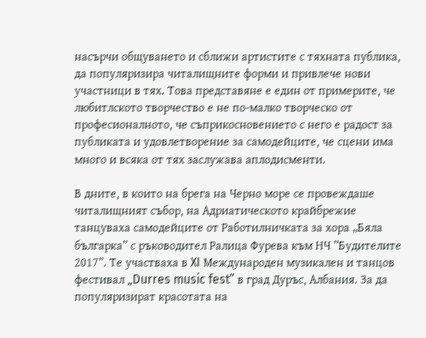насърчи общуването и сближи артистите с тяхната публика, да популяризира читалищните форми и привлече нови участници в тях. Това представяне е един от примерите, че любитлското творчество е не по-малко творческо от професионалното, че съприкосновението с него е радост за публиката и удовлетворение за самодейците, че сцени има много и всяка от тях заслужава аплодисменти.

В дните, в които на брега на Черно море се провеждаше читалищният събор, на Адриатическото крайбрежие танцуваха самодейците от Работилничката за хора „Бяла българка” с ръководител Ралица Фурева към НЧ ”Будителите 2017”. Те участваха в XI Международен музикален и танцов фестивал „Durres music fest” в град Дуръс, Албания. За да популяризират красотата на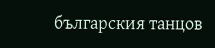българския танцов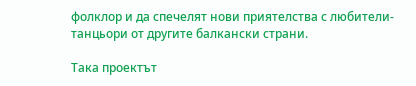фолклор и да спечелят нови приятелства с любители-танцьори от другите балкански страни.

Така проектът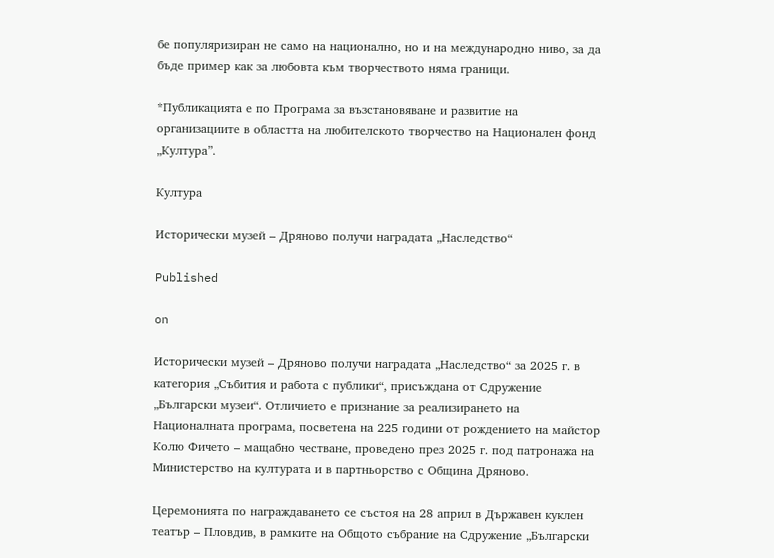бе популяризиран не само на национално, но и на международно ниво, за да бъде пример как за любовта към творчеството няма граници.

*Публикацията е по Програма за възстановяване и развитие на организациите в областта на любителското творчество на Национален фонд „Култура”.

Култура

Исторически музей – Дряново получи наградата „Наследство“

Published

on

Исторически музей – Дряново получи наградата „Наследство“ за 2025 г. в категория „Събития и работа с публики“, присъждана от Сдружение „Български музеи“. Отличието е признание за реализирането на Националната програма, посветена на 225 години от рождението на майстор Колю Фичето – мащабно честване, проведено през 2025 г. под патронажа на Министерство на културата и в партньорство с Община Дряново.

Церемонията по награждаването се състоя на 28 април в Държавен куклен театър – Пловдив, в рамките на Общото събрание на Сдружение „Български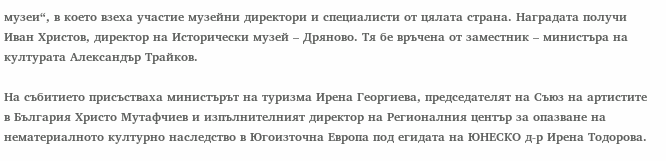музеи“, в което взеха участие музейни директори и специалисти от цялата страна. Наградата получи Иван Христов, директор на Исторически музей – Дряново. Тя бе връчена от заместник – министъра на културата Александър Трайков.

На събитието присъстваха министърът на туризма Ирена Георгиева, председателят на Съюз на артистите в България Христо Мутафчиев и изпълнителният директор на Регионалния център за опазване на нематериалното културно наследство в Югоизточна Европа под егидата на ЮНЕСКО д-р Ирена Тодорова.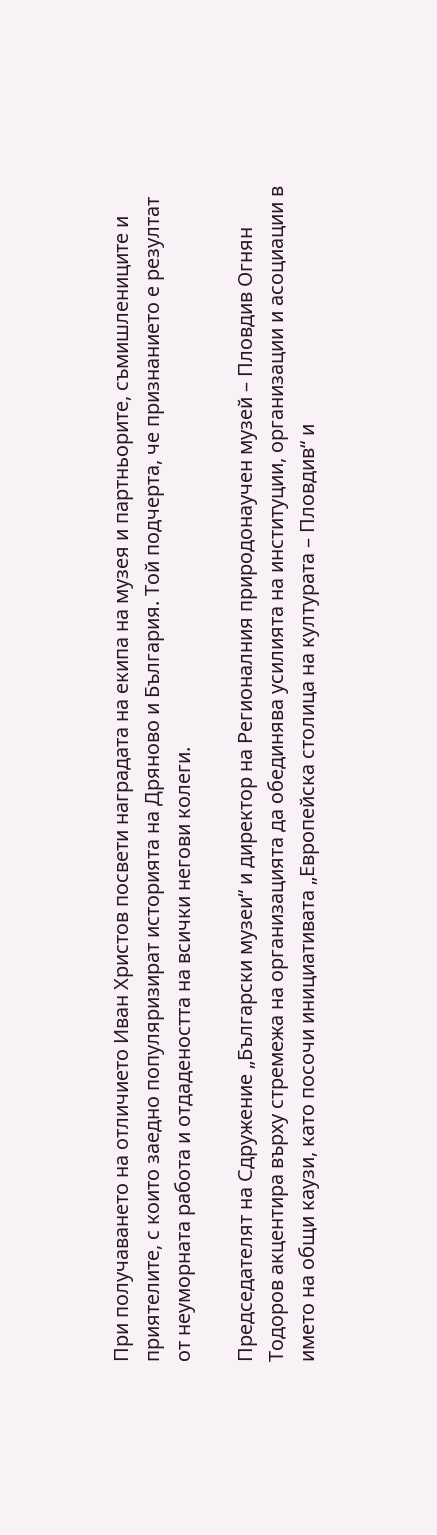При получаването на отличието Иван Христов посвети наградата на екипа на музея и партньорите, съмишлениците и приятелите, с които заедно популяризират историята на Дряново и България. Той подчерта, че признанието е резултат от неуморната работа и отдадеността на всички негови колеги.

Председателят на Сдружение „Български музеи“ и директор на Регионалния природонаучен музей – Пловдив Огнян Тодоров акцентира върху стремежа на организацията да обединява усилията на институции, организации и асоциации в името на общи каузи, като посочи инициативата „Европейска столица на културата – Пловдив“ и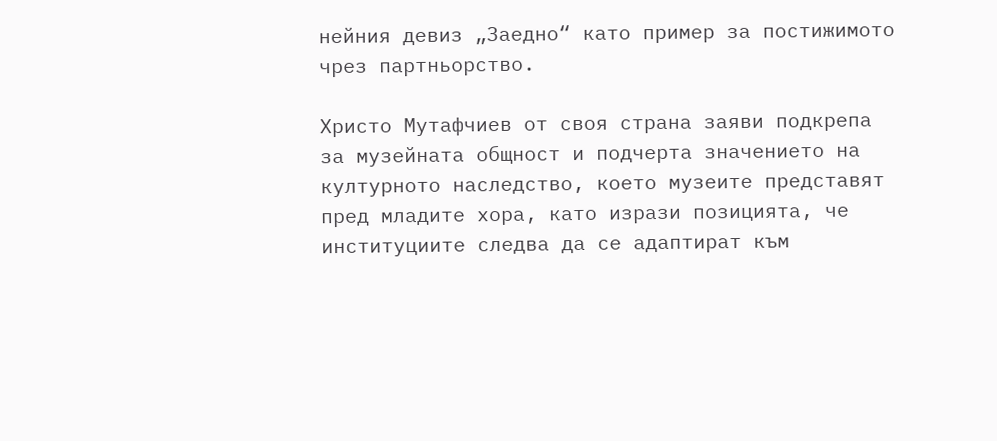нейния девиз „Заедно“ като пример за постижимото чрез партньорство.

Христо Мутафчиев от своя страна заяви подкрепа за музейната общност и подчерта значението на културното наследство, което музеите представят пред младите хора, като изрази позицията, че институциите следва да се адаптират към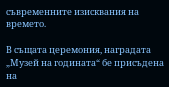съвременните изисквания на времето.

В същата церемония, наградата „Музей на годината“ бе присъдена на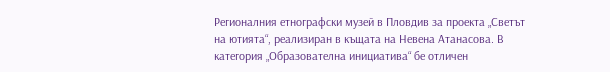Регионалния етнографски музей в Пловдив за проекта „Светът на ютията“, реализиран в къщата на Невена Атанасова. В категория „Образователна инициатива“ бе отличен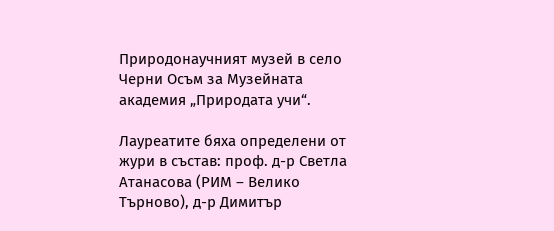Природонаучният музей в село Черни Осъм за Музейната академия „Природата учи“.

Лауреатите бяха определени от жури в състав: проф. д-р Светла Атанасова (РИМ – Велико Търново), д-р Димитър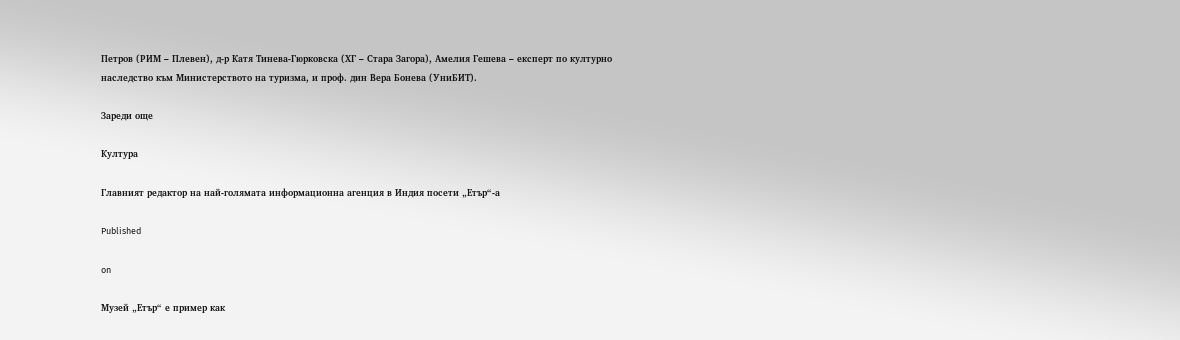Петров (РИМ – Плевен), д-р Катя Тинева-Гюрковска (ХГ – Стара Загора), Амелия Гешева – експерт по културно наследство към Министерството на туризма, и проф. дин Вера Бонева (УниБИТ).

Зареди още

Култура

Главният редактор на най-голямата информационна агенция в Индия посети „Етър“-а

Published

on

Музей „Етър“ е пример как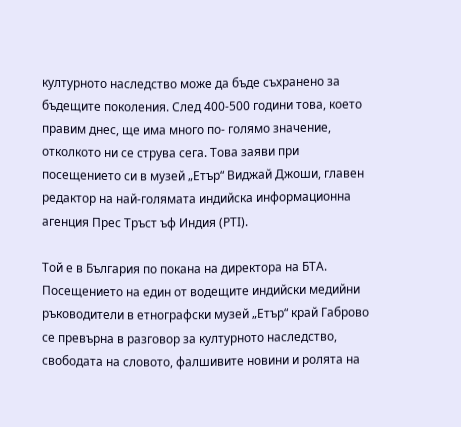културното наследство може да бъде съхранено за бъдещите поколения. След 400-500 години това, което правим днес, ще има много по- голямо значение, отколкото ни се струва сега. Това заяви при посещението си в музей „Етър“ Виджай Джоши, главен редактор на най-голямата индийска информационна агенция Прес Тръст ъф Индия (PTI).

Той е в България по покана на директора на БТА. Посещението на един от водещите индийски медийни ръководители в етнографски музей „Етър“ край Габрово се превърна в разговор за културното наследство, свободата на словото, фалшивите новини и ролята на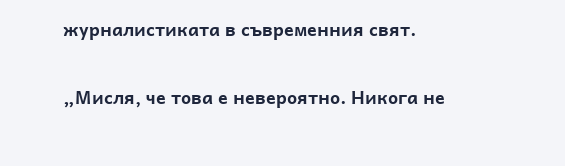журналистиката в съвременния свят.

„Мисля, че това е невероятно. Никога не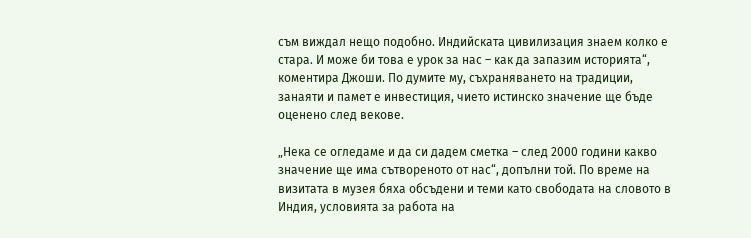съм виждал нещо подобно. Индийската цивилизация знаем колко е стара. И може би това е урок за нас – как да запазим историята“, коментира Джоши. По думите му, съхраняването на традиции, занаяти и памет е инвестиция, чието истинско значение ще бъде оценено след векове.

„Нека се огледаме и да си дадем сметка – след 2000 години какво значение ще има сътвореното от нас“, допълни той. По време на визитата в музея бяха обсъдени и теми като свободата на словото в Индия, условията за работа на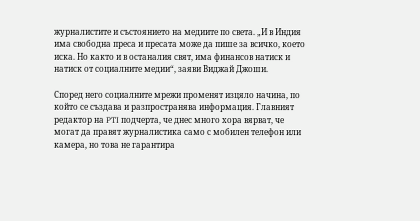журналистите и състоянието на медиите по света. „И в Индия има свободна преса и пресата може да пише за всичко, което иска. Но както и в останалия свят, има финансов натиск и натиск от социалните медии“, заяви Виджай Джоши.

Според него социалните мрежи променят изцяло начина, по който се създава и разпространява информация. Главният редактор на PTI подчерта, че днес много хора вярват, че могат да правят журналистика само с мобилен телефон или камера, но това не гарантира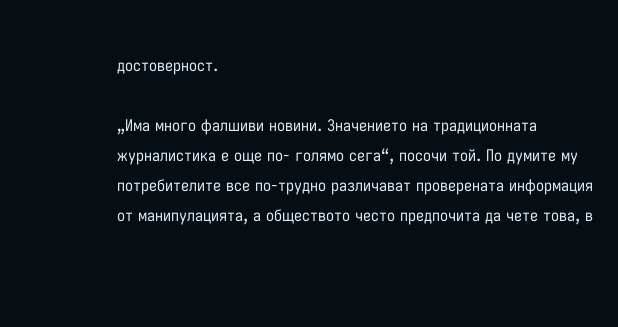достоверност.

„Има много фалшиви новини. Значението на традиционната журналистика е още по- голямо сега“, посочи той. По думите му потребителите все по-трудно различават проверената информация от манипулацията, а обществото често предпочита да чете това, в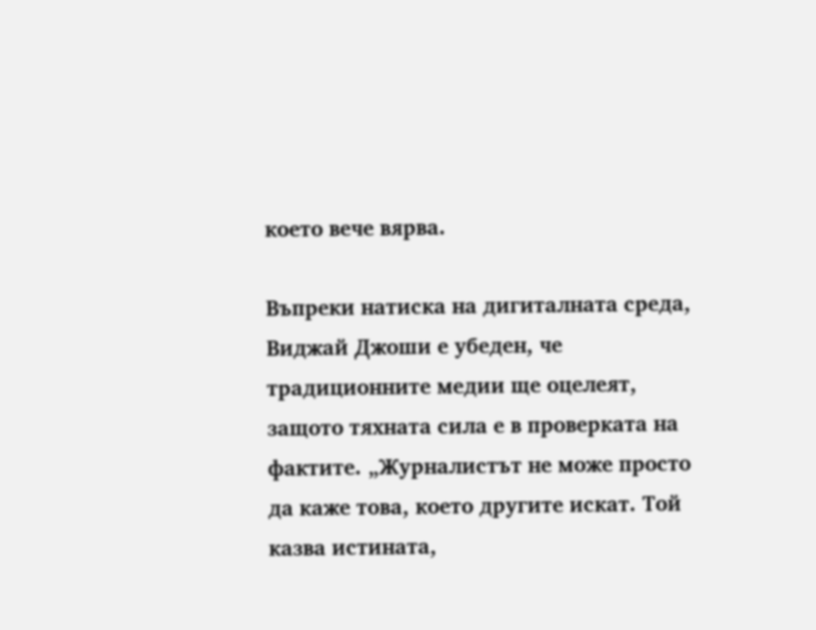което вече вярва.

Въпреки натиска на дигиталната среда, Виджай Джоши е убеден, че традиционните медии ще оцелеят, защото тяхната сила е в проверката на фактите. „Журналистът не може просто да каже това, което другите искат. Той казва истината,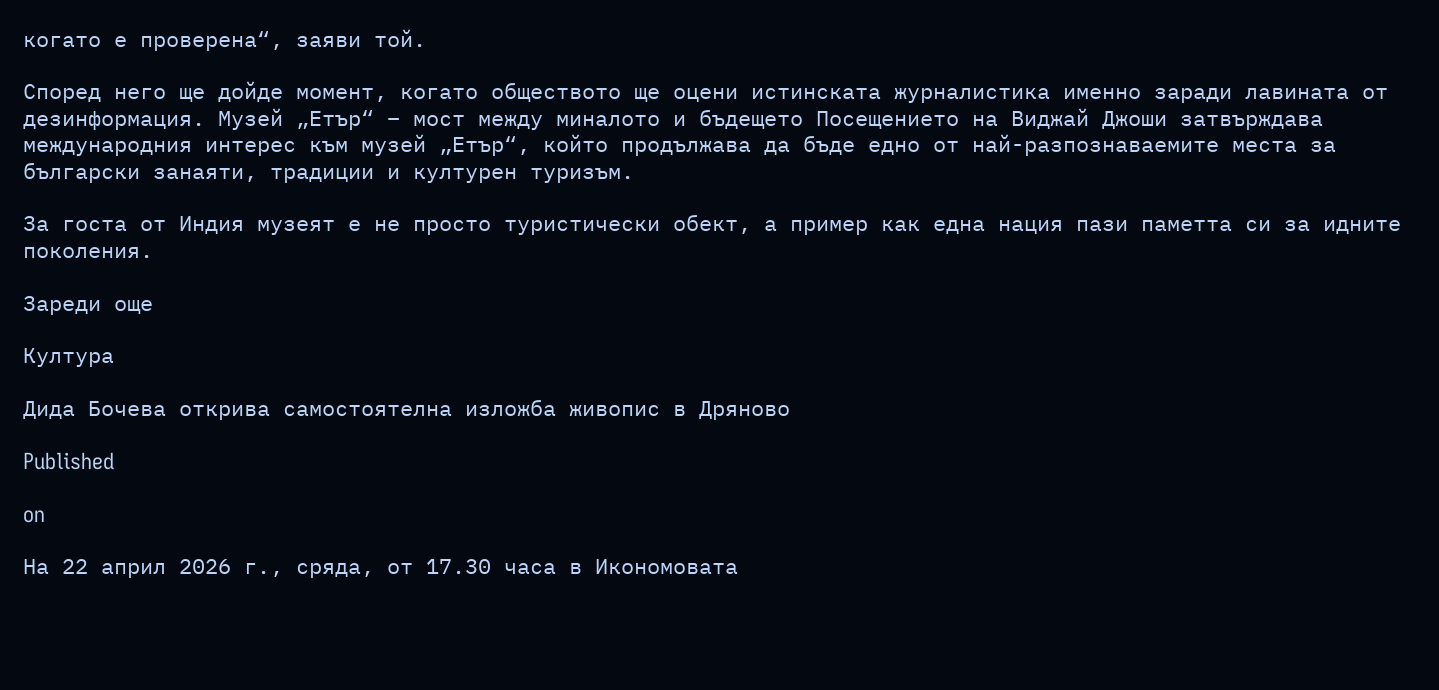когато е проверена“, заяви той.

Според него ще дойде момент, когато обществото ще оцени истинската журналистика именно заради лавината от дезинформация. Музей „Етър“ – мост между миналото и бъдещето Посещението на Виджай Джоши затвърждава международния интерес към музей „Етър“, който продължава да бъде едно от най-разпознаваемите места за български занаяти, традиции и културен туризъм.

За госта от Индия музеят е не просто туристически обект, а пример как една нация пази паметта си за идните поколения.

Зареди още

Култура

Дида Бочева открива самостоятелна изложба живопис в Дряново

Published

on

На 22 април 2026 г., сряда, от 17.30 часа в Икономовата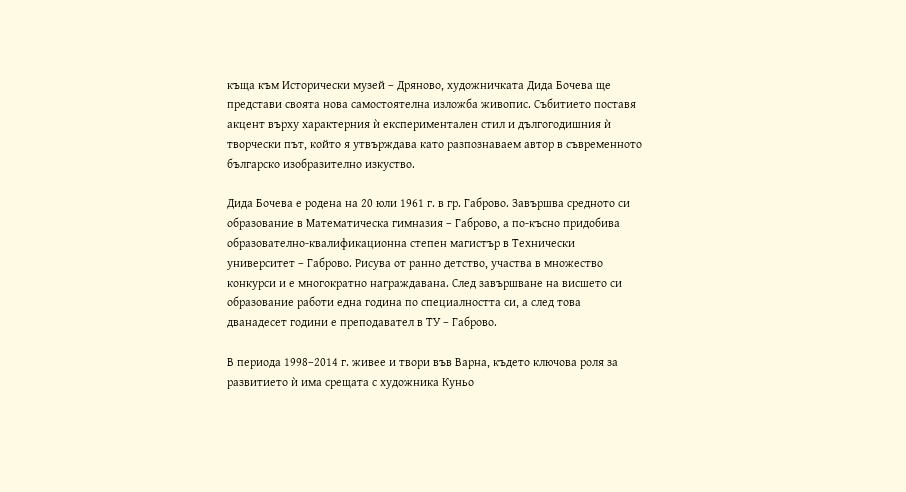къща към Исторически музей – Дряново, художничката Дида Бочева ще представи своята нова самостоятелна изложба живопис. Събитието поставя акцент върху характерния ѝ експериментален стил и дългогодишния ѝ творчески път, който я утвърждава като разпознаваем автор в съвременното българско изобразително изкуство.

Дида Бочева е родена на 20 юли 1961 г. в гр. Габрово. Завършва средното си образование в Математическа гимназия – Габрово, а по-късно придобива образователно-квалификационна степен магистър в Технически университет – Габрово. Рисува от ранно детство, участва в множество конкурси и е многократно награждавана. След завършване на висшето си образование работи една година по специалността си, а след това дванадесет години е преподавател в ТУ – Габрово.

В периода 1998–2014 г. живее и твори във Варна, където ключова роля за развитието ѝ има срещата с художника Куньо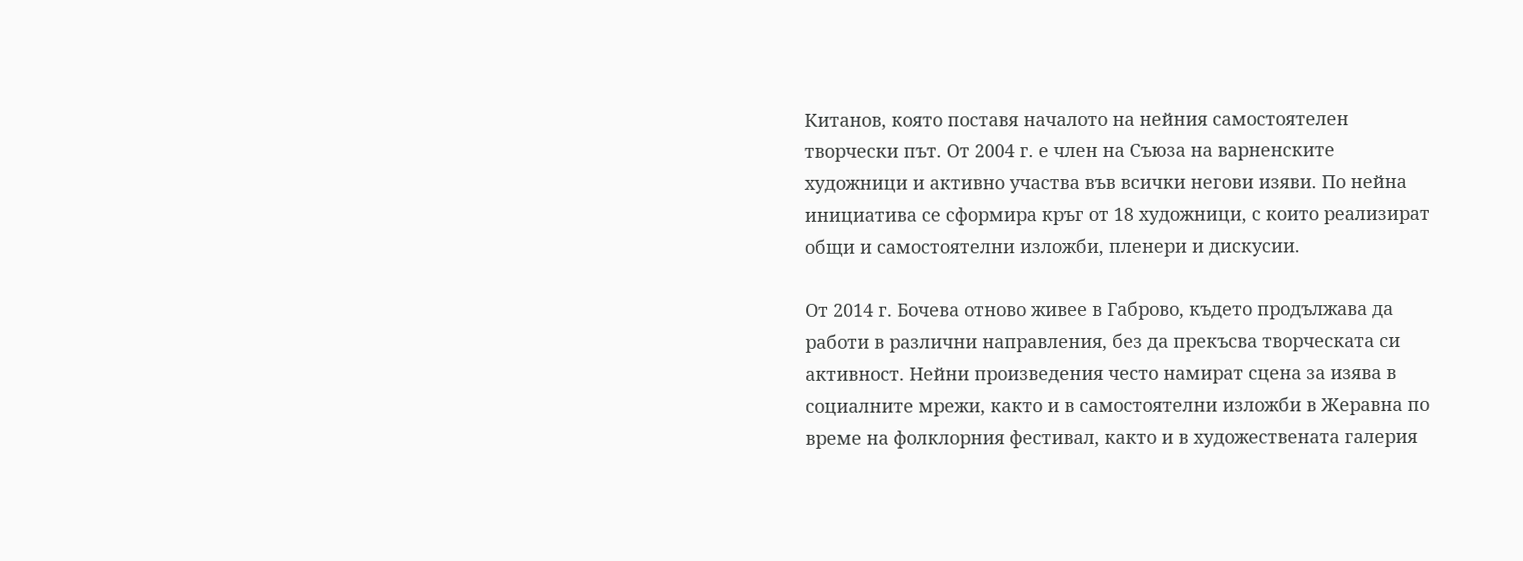Китанов, която поставя началото на нейния самостоятелен творчески път. От 2004 г. е член на Съюза на варненските художници и активно участва във всички негови изяви. По нейна инициатива се сформира кръг от 18 художници, с които реализират общи и самостоятелни изложби, пленери и дискусии.

От 2014 г. Бочева отново живее в Габрово, където продължава да работи в различни направления, без да прекъсва творческата си активност. Нейни произведения често намират сцена за изява в социалните мрежи, както и в самостоятелни изложби в Жеравна по време на фолклорния фестивал, както и в художествената галерия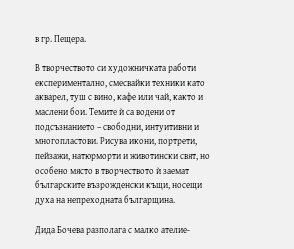в гр. Пещера.

В творчеството си художничката работи експериментално, смесвайки техники като акварел, туш с вино, кафе или чай, както и маслени бои. Темите ѝ са водени от подсъзнанието – свободни, интуитивни и многопластови. Рисува икони, портрети, пейзажи, натюрморти и животински свят, но особено място в творчеството ѝ заемат българските възрожденски къщи, носещи духа на непреходната българщина.

Дида Бочева разполага с малко ателие-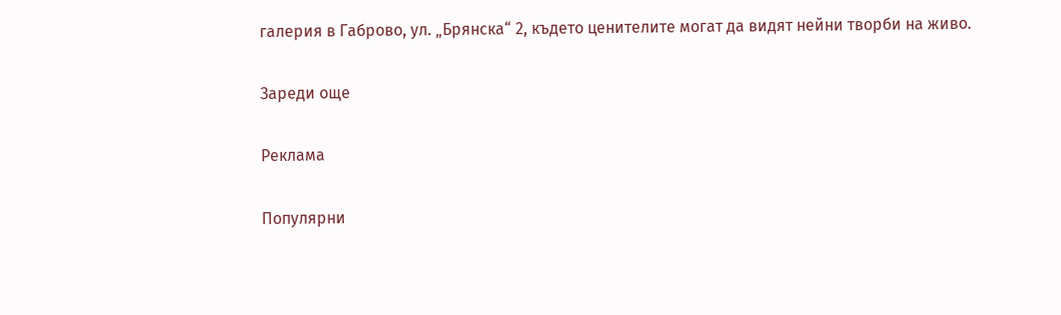галерия в Габрово, ул. „Брянска“ 2, където ценителите могат да видят нейни творби на живо.

Зареди още

Реклама

Популярни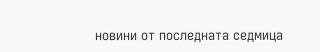новини от последната седмица